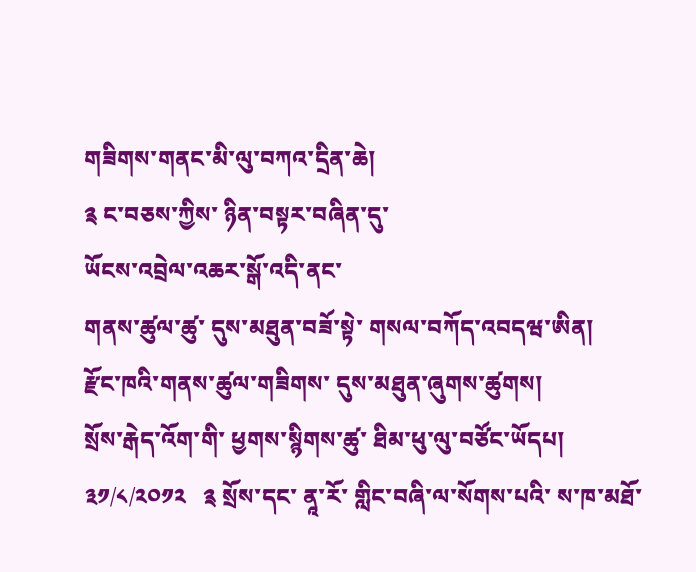གཟིགས་གནང་མི་ལུ་བཀའ་དྲིན་ཆེ།
༉ ང་བཅས་ཀྱིས་ ཉིན་བསྟར་བཞིན་དུ་
ཡོངས་འབྲེལ་འཆར་སྒོ་འདི་ནང་
གནས་ཚུལ་ཚུ་ དུས་མཐུན་བཟོ་སྟེ་ གསལ་བཀོད་འབདཝ་ཨིན།
རྫོང་ཁའི་གནས་ཚུལ་གཟིགས་ དུས་མཐུན་ཞུགས་ཚུགས།
སྲོས་རྒེད་འོག་གི་ ཕྱགས་སྙིགས་ཚུ་ ཐིམ་ཕུ་ལུ་བཙོང་ཡོདཔ།
༣༡/༨/༢༠༡༢   ༉ སྲོས་དང་ ནཱ་རོ་ གླིང་བཞི་ལ་སོགས་པའི་ ས་ཁ་མཐོ་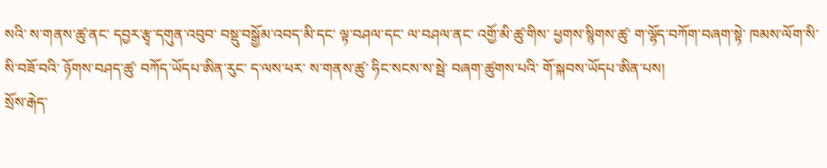སའི་ ས་གནས་ཚུ་ནང་ དབྱར་རྩྭ་དགུན་འབུབ་ བསྡུ་བསྒྱོམ་འབད་མི་དང་ ལྟ་བཤལ་དང་ ལ་བཤལ་ནང་ འགྱོ་མི་ཚུ་གིས་ ཕྱགས་སྙིགས་ཚུ་ ག་ལྷོད་བཀོག་བཞག་སྟེ་ ཁམས་ལོག་སི་སི་བཟོ་བའི་ ཉོགས་བཤད་ཚུ་ བཀོད་ཡོདཔ་ཨིན་རུང་ ད་ལས་ཕར་ ས་གནས་ཚུ་ ཧིང་སངས་ས་སྦེ་ བཞག་ཚུགས་པའི་ གོ་སྐབས་ཡོདཔ་ཨིན་པས།
སྲོས་རྒེད་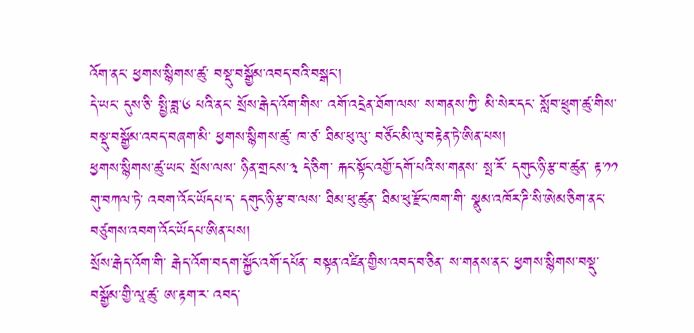འོག་ནང་ ཕྱགས་སྙིགས་ཚུ་ བསྡུ་བསྒྱོམ་འབད་བའི་བསྒང་།
དེ་ཡང་ དུས་ཅི་ སྤྱི་ཟླ་༦ པའི་ནང་ སྲོས་རྒེད་འོག་གིས་ འགོ་འདྲེན་ཐོག་ལས་ ས་གནས་ཀྱི་ མི་སེར་དང་ སློབ་ཕྲུག་ཚུ་གིས་ བསྡུ་བསྒྱོམ་འབད་བཞག་མི་ ཕྱགས་སྙིགས་ཚུ་ ཁ་ཙ་ ཐིམ་ཕུ་ལུ་ བཙོང་མི་ལུ་བརྟེན་ཏེ་ཨིན་པས།
ཕྱགས་སྙིགས་ཚུ་ཡང་ སྲོས་ལས་ ཉིན་གྲངས་༣ དེ་ཅིག་ རྐང་སྟོང་འགྱོ་དགོ་པའི་ས་གནས་ སྤ་རོ་ དགུང་ཉི་རྩ་བ་ཚུན་ རྟ་༡༡ གུ་བཀལ་ཏེ་ འབག་འོང་ཡོདཔ་ད་ དགུང་ཉི་རྩ་བ་ལས་ ཐིམ་ཕུ་ཚུན་ ཐིམ་ཕུ་རྫོང་ཁག་གི་ སྣུམ་འཁོར་ཌི་སི་ཨེམ་ཅིག་ནང་ བཙུགས་འབག་འོང་ཡོདཔ་ཨིན་པས།
སྲོས་རྒེད་འོག་གི་ རྒེད་འོག་བདག་སྐྱོང་འགོ་དཔོན་ བསྟན་འཛིན་གྱིས་འབད་བ་ཅིན་ ས་གནས་ནང་ ཕྱགས་སྙིགས་བསྡུ་བསྒྱོམ་གྱི་ལཱ་ཚུ་ ཨ་རྟག་ར་ འབད་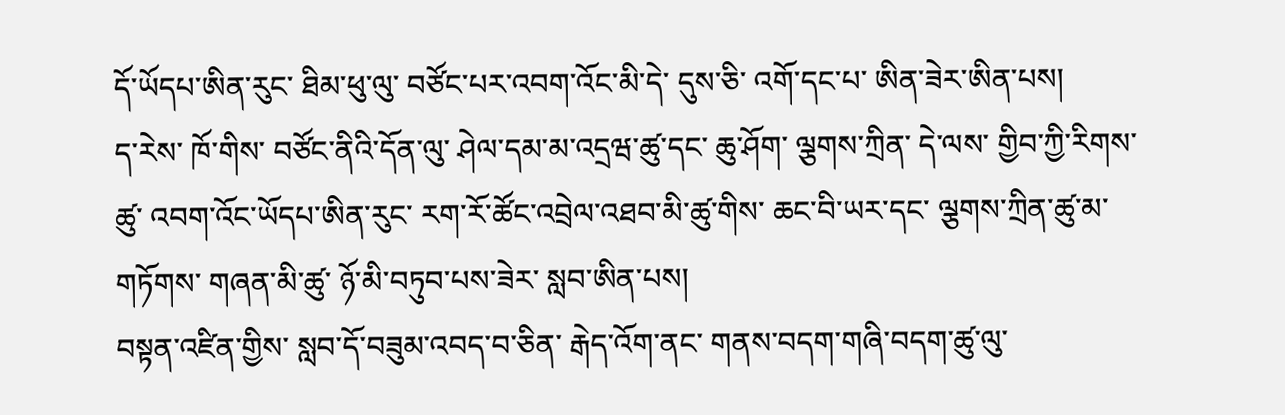དོ་ཡོདཔ་ཨིན་རུང་ ཐིམ་ཕུ་ལུ་ བཙོང་པར་འབག་འོང་མི་དེ་ དུས་ཅི་ འགོ་དང་པ་ ཨིན་ཟེར་ཨིན་པས།
ད་རེས་ ཁོ་གིས་ བཙོང་ནིའི་དོན་ལུ་ ཤེལ་དམ་མ་འདྲཝ་ཚུ་དང་ ཆུ་ཤོག་ ལྕགས་ཀྲིན་ དེ་ལས་ གྱིབ་ཀྱི་རིགས་ཚུ་ འབག་འོང་ཡོདཔ་ཨིན་རུང་ རག་རོ་ཚོང་འབྲེལ་འཐབ་མི་ཚུ་གིས་ ཆང་བི་ཡར་དང་ ལྕགས་ཀྲིན་ཚུ་མ་གཏོགས་ གཞན་མི་ཚུ་ ཉོ་མི་བཏུབ་པས་ཟེར་ སླབ་ཨིན་པས།
བསྟན་འཛིན་གྱིས་ སླབ་དོ་བཟུམ་འབད་བ་ཅིན་ རྒེད་འོག་ནང་ གནས་བདག་གཞི་བདག་ཚུ་ལུ་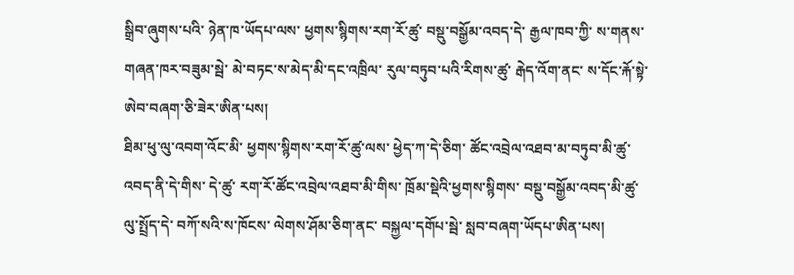སྒྲིབ་ཞུགས་པའི་ ཉེན་ཁ་ཡོདཔ་ལས་ ཕྱགས་སྙིགས་རག་རོ་ཚུ་ བསྡུ་བསྒྱོམ་འབད་དེ་ རྒྱལ་ཁབ་ཀྱི་ ས་གནས་གཞན་ཁར་བཟུམ་སྦེ་ མེ་བཏང་ས་མེད་མི་དང་འཁྲིལ་ རུལ་བཏུབ་པའི་རིགས་ཚུ་ རྒེད་འོག་ནང་ ས་དོང་རྐོ་སྟེ་ ཨེབ་བཞག་ཅི་ཟེར་ཨིན་པས།
ཐིམ་ཕུ་ལུ་འབག་འོང་མི་ ཕྱགས་སྙིགས་རག་རོ་ཚུ་ལས་ ཕྱེད་ཀ་དེ་ཅིག་ ཚོང་འབྲེལ་འཐབ་མ་བཏུབ་མི་ཚུ་ འབད་ནི་དེ་གིས་ དེ་ཚུ་ རག་རོ་ཚོང་འབྲེལ་འཐབ་མི་གིས་ ཁྲོམ་སྡེའི་ཕྱགས་སྙིགས་ བསྡུ་བསྒྱོམ་འབད་མི་ཚུ་ལུ་སྤྲོད་དེ་ བཀོ་སའི་ས་ཁོངས་ ལེགས་ཤོམ་ཅིག་ནང་ བསྐྱལ་དགོཔ་སྦེ་ སླབ་བཞག་ཡོདཔ་ཨིན་པས།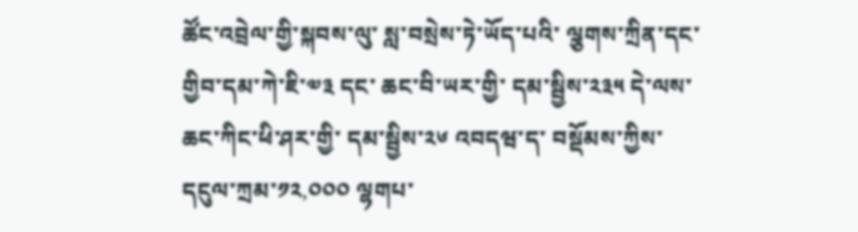ཚོང་འབྲེལ་གྱི་སྐབས་ལུ་ སླ་བསྲེས་ཏེ་ཡོད་པའི་ ལྕགས་ཀྲིན་དང་ གྱིབ་དམ་ཀེ་ཇི་༧༣ དང་ ཆང་བི་ཡར་གྱི་ དམ་སྦྱིས་༢༣༥ དེ་ལས་ ཆང་ཀིང་ཕི་ཤར་གྱི་ དམ་སྦྱིས་༢༦ འབདཝ་ད་ བསྡོམས་ཀྱིས་ དངུལ་ཀྲམ་༡༢,༠༠༠ ལྷགཔ་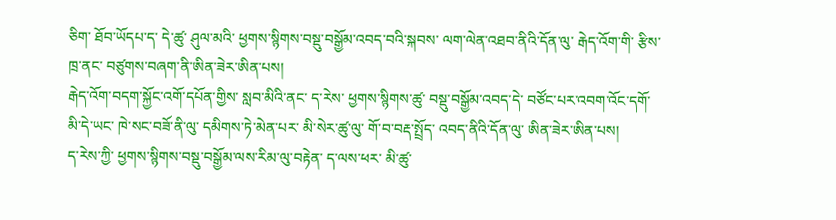ཅིག་ ཐོབ་ཡོདཔ་ད་ དེ་ཚུ་ ཤུལ་མའི་ ཕྱགས་སྙིགས་བསྡུ་བསྒྱོམ་འབད་བའི་སྐབས་ ལག་ལེན་འཐབ་ནིའི་དོན་ལུ་ རྒེད་འོག་གི་ རྩིས་ཁྲ་ནང་ བཙུགས་བཞག་ནི་ཨིན་ཟེར་ཨིན་པས།
རྒེད་འོག་བདག་སྐྱོང་འགོ་དཔོན་གྱིས་ སླབ་མིའི་ནང་ ད་རེས་ ཕྱགས་སྙིགས་ཚུ་ བསྡུ་བསྒྱོམ་འབད་དེ་ བཙོང་པར་འབག་འོང་དགོ་མི་དེ་ཡང་ ཁེ་སང་བཟོ་ནི་ལུ་ དམིགས་ཏེ་མེན་པར་ མི་སེར་ཚུ་ལུ་ གོ་བ་བརྡ་སྤྲོད་ འབད་ནིའི་དོན་ལུ་ ཨིན་ཟེར་ཨིན་པས།
ད་རེས་ཀྱི་ ཕྱགས་སྙིགས་བསྡུ་བསྒྱོམ་ལས་རིམ་ལུ་བརྟེན་ ད་ལས་ཕར་ མི་ཚུ་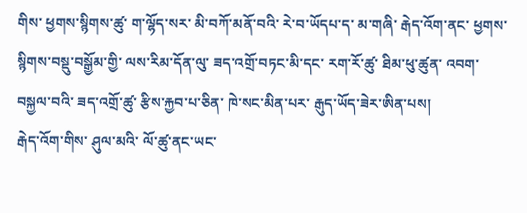གིས་ ཕྱགས་སྙིགས་ཚུ་ ག་ལྷོད་སར་ མི་བཀོ་མནོ་བའི་ རེ་བ་ཡོདཔ་ད་ མ་གཞི་ རྒེད་འོག་ནང་ ཕྱགས་སྙིགས་བསྡུ་བསྒྱོམ་གྱི་ ལས་རིམ་དོན་ལུ་ ཟད་འགྲོ་བཏང་མི་དང་ རག་རོ་ཚུ་ ཐིམ་ཕུ་ཚུན་ འབག་བསྐྱལ་བའི་ ཟད་འགྲོ་ཚུ་ རྩིས་རྐྱབ་པ་ཅིན་ ཁེ་སང་མིན་པར་ རྒུད་ཡོད་ཟེར་ཨིན་པས།
རྒེད་འོག་གིས་ ཤུལ་མའི་ ལོ་ཚུ་ནང་ཡང་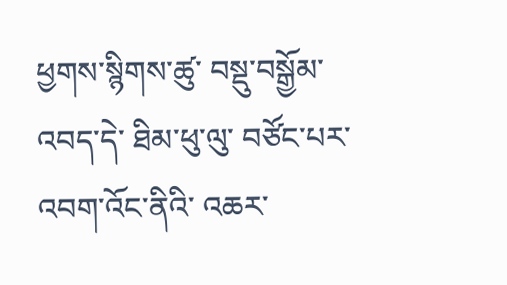ཕྱགས་སྙིགས་ཚུ་ བསྡུ་བསྒྱོམ་འབད་དེ་ ཐིམ་ཕུ་ལུ་ བཙོང་པར་འབག་འོང་ནིའི་ འཆར་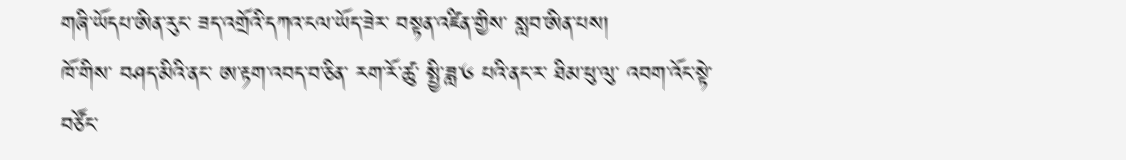གཞི་ཡོདཔ་ཨིན་རུང་ ཟད་འགྲོའི་དཀའ་ངལ་ཡོད་ཟེར་ བསྟན་འཛིན་གྱིས་ སླབ་ཨིན་པས།
ཁོ་གིས་ བཤད་མིའི་ནང་ ཨ་རྟག་འབད་བ་ཅིན་ རག་རོ་ཚུ་ སྤྱི་ཟླ་༦ པའི་ནང་ར་ ཐིམ་ཕུ་ལུ་ འབག་འོང་སྟེ་ བཙོང་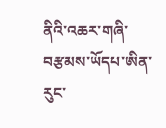ནིའི་འཆར་གཞི་བརྩམས་ཡོདཔ་ཨིན་རུང་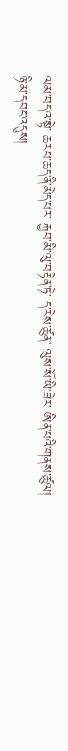ལམ་བདའ་སྟེ་ ཆརཔ་ཆད་ནི་མེད་པར་ རྐྱབ་མི་ལུ་བརྟེན་ཏེ་ ད་རེས་ཚུན་ ལུས་སོ་ཡི་ཟེར་ ཨིན་པའི་གནས་ཚུལ།
ཉི་མ་དབང་འདུས།